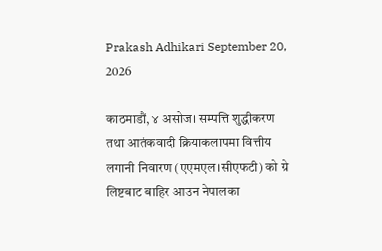Prakash Adhikari September 20, 2026

काठमाडौं, ४ असोज। सम्पत्ति शुद्धीकरण तथा आतंकवादी क्रियाकलापमा वित्तीय लगानी निवारण (एएमएल।सीएफटी) को ग्रे लिष्टबाट बाहिर आउन नेपालका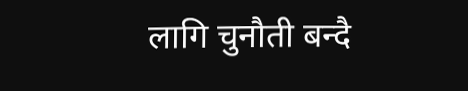लागि चुनौती बन्दै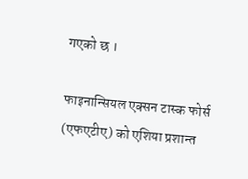गएको छ ।

फाइनान्सियल एक्सन टास्क फोर्स (एफएटीए) को एशिया प्रशान्त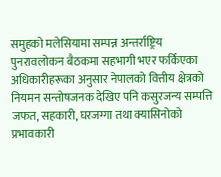समुहको मलेसियामा सम्पन्न अन्तर्राष्ट्रिय पुनरावलोकन बैठकमा सहभागी भएर फर्किएका अधिकारीहरूका अनुसार नेपालको वित्तीय क्षेत्रको नियमन सन्तोषजनक देखिए पनि कसुरजन्य सम्पत्ति जफत, सहकारी, घरजग्गा तथा क्यासिनोको प्रभावकारी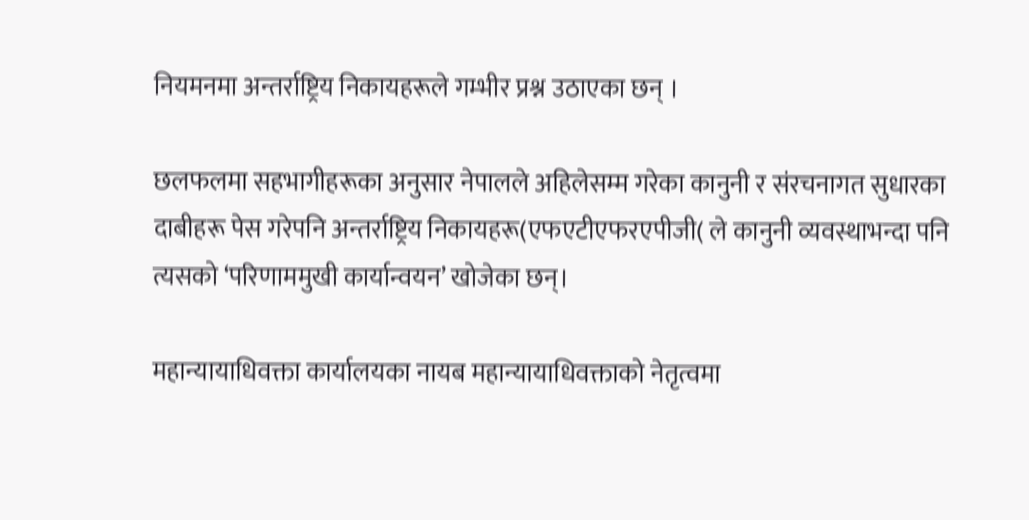नियमनमा अन्तर्राष्ट्रिय निकायहरूले गम्भीर प्रश्न उठाएका छन् ।

छलफलमा सहभागीहरूका अनुसार नेपालले अहिलेसम्म गरेका कानुनी र संरचनागत सुधारका दाबीहरू पेस गरेपनि अन्तर्राष्ट्रिय निकायहरू(एफएटीएफरएपीजी( ले कानुनी व्यवस्थाभन्दा पनि त्यसको ‘परिणाममुखी कार्यान्वयन’ खोजेका छन्।

महान्यायाधिवक्ता कार्यालयका नायब महान्यायाधिवक्ताको नेतृत्वमा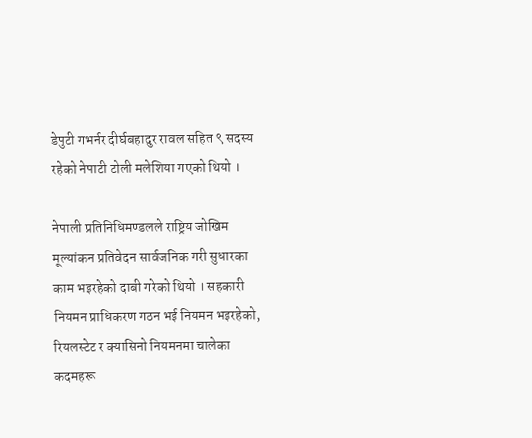डेपुटी गभर्नर दीर्घबहादुर रावल सहित ९ सदस्य रहेको नेपाटी टोली मलेशिया गएको थियो ।

नेपाली प्रतिनिधिमण्डलले राष्ट्रिय जोखिम मूल्यांकन प्रतिवेदन सार्वजनिक गरी सुधारका काम भइरहेको दाबी गरेको थियो । सहकारी नियमन प्राधिकरण गठन भई नियमन भइरहेको, रियलस्टेट र क्यासिनो नियमनमा चालेका कदमहरू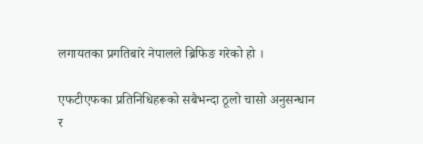लगायतका प्रगतिबारे नेपालले ब्रिफिङ गरेको हो ।

एफटीएफका प्रतिनिधिहरूको सबैभन्दा ठूलो चासो अनुसन्धान र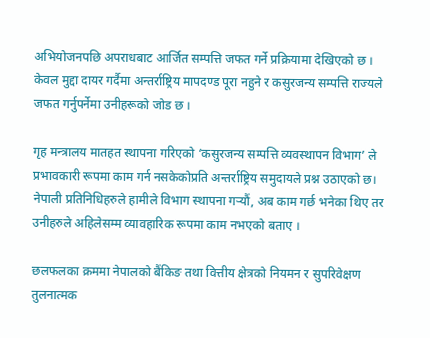अभियोजनपछि अपराधबाट आर्जित सम्पत्ति जफत गर्ने प्रक्रियामा देखिएको छ । केवल मुद्दा दायर गर्दैमा अन्तर्राष्ट्रिय मापदण्ड पूरा नहुने र कसुरजन्य सम्पत्ति राज्यले जफत गर्नुपर्नेमा उनीहरूको जोड छ ।

गृह मन्त्रालय मातहत स्थापना गरिएको ‘कसुरजन्य सम्पत्ति व्यवस्थापन विभाग’ ले प्रभावकारी रूपमा काम गर्न नसकेकोप्रति अन्तर्राष्ट्रिय समुदायले प्रश्न उठाएको छ। नेपाली प्रतिनिधिहरुले हामीले विभाग स्थापना गर्‍यौं, अब काम गर्छ भनेका थिए तर उनीहरुले अहिलेसम्म व्यावहारिक रूपमा काम नभएको बताए ।

छलफलका क्रममा नेपालको बैंकिङ तथा वित्तीय क्षेत्रको नियमन र सुपरिवेक्षण तुलनात्मक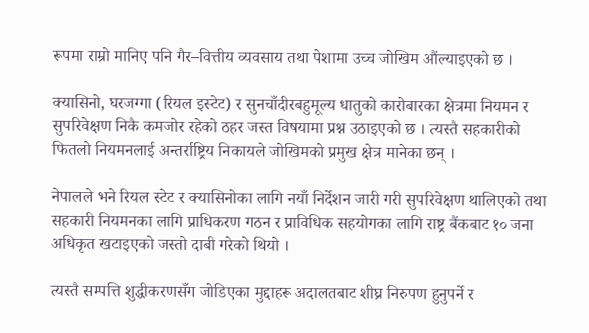रूपमा राम्रो मानिए पनि गैर–वित्तीय व्यवसाय तथा पेशामा उच्च जोखिम औंल्याइएको छ ।

क्यासिनो, घरजग्गा (रियल इस्टेट) र सुनचाँदीरबहुमूल्य धातुको कारोबारका क्षेत्रमा नियमन र सुपरिवेक्षण निकै कमजोर रहेको ठहर जस्त विषयामा प्रश्न उठाइएको छ । त्यस्तै सहकारीको फितलो नियमनलाई अन्तर्राष्ट्रिय निकायले जोखिमको प्रमुख क्षेत्र मानेका छन् ।

नेपालले भने रियल स्टेट र क्यासिनोका लागि नयाँ निर्देशन जारी गरी सुपरिवेक्षण थालिएको तथा सहकारी नियमनका लागि प्राधिकरण गठन र प्राविधिक सहयोगका लागि राष्ट्र बैंकबाट १० जना अधिकृत खटाइएको जस्तो दाबी गरेको थियो ।

त्यस्तै सम्पत्ति शुद्धीकरणसँग जोडिएका मुद्दाहरू अदालतबाट शीघ्र निरुपण हुनुपर्ने र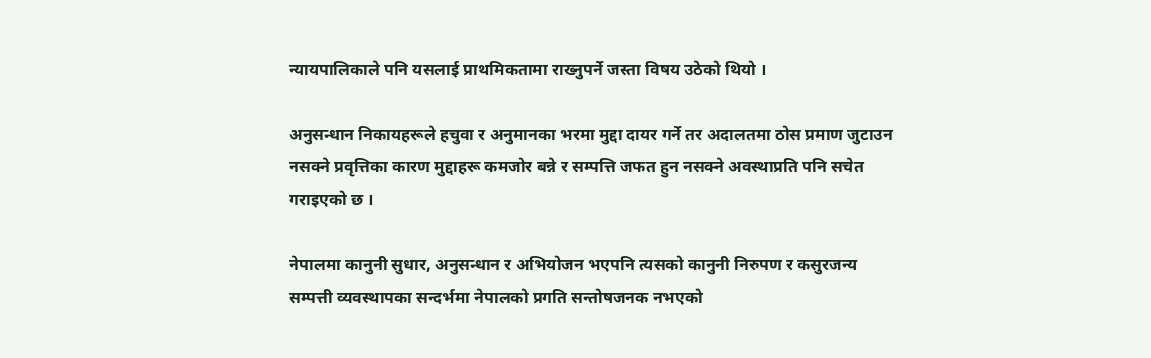न्यायपालिकाले पनि यसलाई प्राथमिकतामा राख्नुपर्ने जस्ता विषय उठेको थियो ।

अनुसन्धान निकायहरूले हचुवा र अनुमानका भरमा मुद्दा दायर गर्ने तर अदालतमा ठोस प्रमाण जुटाउन नसक्ने प्रवृत्तिका कारण मुद्दाहरू कमजोर बन्ने र सम्पत्ति जफत हुन नसक्ने अवस्थाप्रति पनि सचेत गराइएको छ ।

नेपालमा कानुनी सुधार, अनुसन्धान र अभियोजन भएपनि त्यसको कानुनी निरुपण र कसुरजन्य सम्पत्ती व्यवस्थापका सन्दर्भमा नेपालको प्रगति सन्तोषजनक नभएको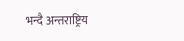भन्दै अन्तराष्ट्रिय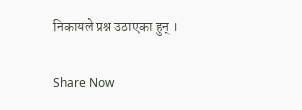निकायले प्रश्न उठाएका हुन् ।

Share Now